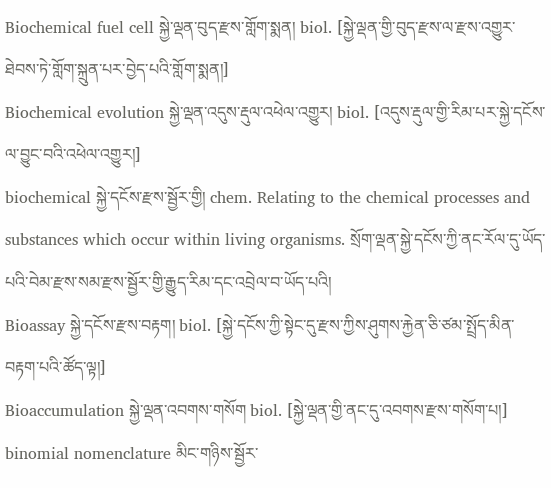Biochemical fuel cell སྐྱེ་ལྡན་བུད་རྫས་གློག་སྨན། biol. [སྐྱེ་ལྡན་གྱི་བུད་རྫས་ལ་རྫས་འགྱུར་ཐེབས་ཏེ་གློག་སྐྲུན་པར་བྱེད་པའི་གློག་སྨན།]
Biochemical evolution སྐྱེ་ལྡན་འདུས་རྡུལ་འཕེལ་འགྱུར། biol. [འདུས་རྡུལ་གྱི་རིམ་པར་སྐྱེ་དངོས་ལ་བྱུང་བའི་འཕེལ་འགྱུར།]
biochemical སྐྱེ་དངོས་རྫས་སྦྱོར་གྱི། chem. Relating to the chemical processes and substances which occur within living organisms. སྲོག་ལྡན་སྐྱེ་དངོས་ཀྱི་ནང་རོལ་དུ་ཡོད་པའི་བེམ་རྫས་སམ་རྫས་སྦྱོར་གྱི་རྒྱུད་རིམ་དང་འབྲེལ་བ་ཡོད་པའི།
Bioassay སྐྱེ་དངོས་རྫས་བརྟག། biol. [སྐྱེ་དངོས་ཀྱི་སྟེང་དུ་རྫས་ཀྱིས་ཤུགས་རྐྱེན་ཅི་ཙམ་སྤྲོད་མིན་བརྟག་པའི་ཚོད་ལྟ།]
Bioaccumulation སྐྱེ་ལྡན་འབགས་གསོག biol. [སྐྱེ་ལྡན་གྱི་ནང་དུ་འབགས་རྫས་གསོག་པ།]
binomial nomenclature མིང་གཉིས་སྦྱོར་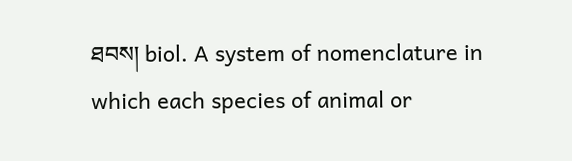ཐབས། biol. A system of nomenclature in which each species of animal or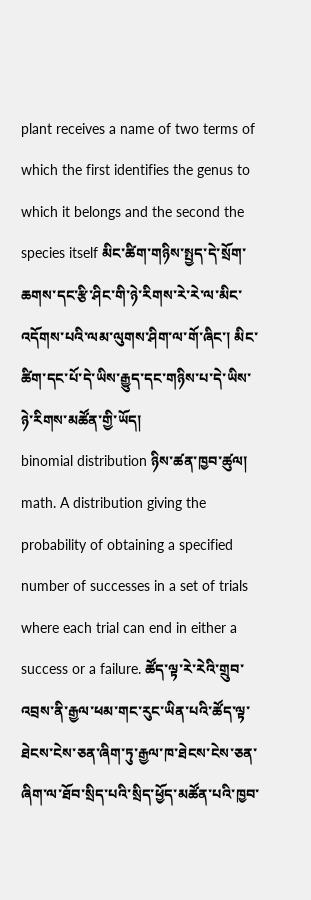plant receives a name of two terms of which the first identifies the genus to which it belongs and the second the species itself མིང་ཚིག་གཉིས་སྤྱད་དེ་སྲོག་ཆགས་དང་རྩི་ཤིང་གི་ཉེ་རིགས་རེ་རེ་ལ་མིང་འདོགས་པའི་ལམ་ལུགས་ཤིག་ལ་གོ་ཞིང་། མིང་ཚིག་དང་པོ་དེ་ཡིས་རྒྱུད་དང་གཉིས་པ་དེ་ཡིས་ཉེ་རིགས་མཚོན་གྱི་ཡོད།
binomial distribution ཉིས་ཚན་ཁྱབ་ཚུལ། math. A distribution giving the probability of obtaining a specified number of successes in a set of trials where each trial can end in either a success or a failure. ཚོད་ལྟ་རེ་རེའི་གྲུབ་འབྲས་ནི་རྒྱལ་ཕམ་གང་རུང་ཡིན་པའི་ཚོད་ལྟ་ཐེངས་ངེས་ཅན་ཞིག་ཏུ་རྒྱལ་ཁ་ཐེངས་ངེས་ཅན་ཞིག་ལ་ཐོབ་སྲིད་པའི་སྲིད་ཕྱོད་མཚོན་པའི་ཁྱབ་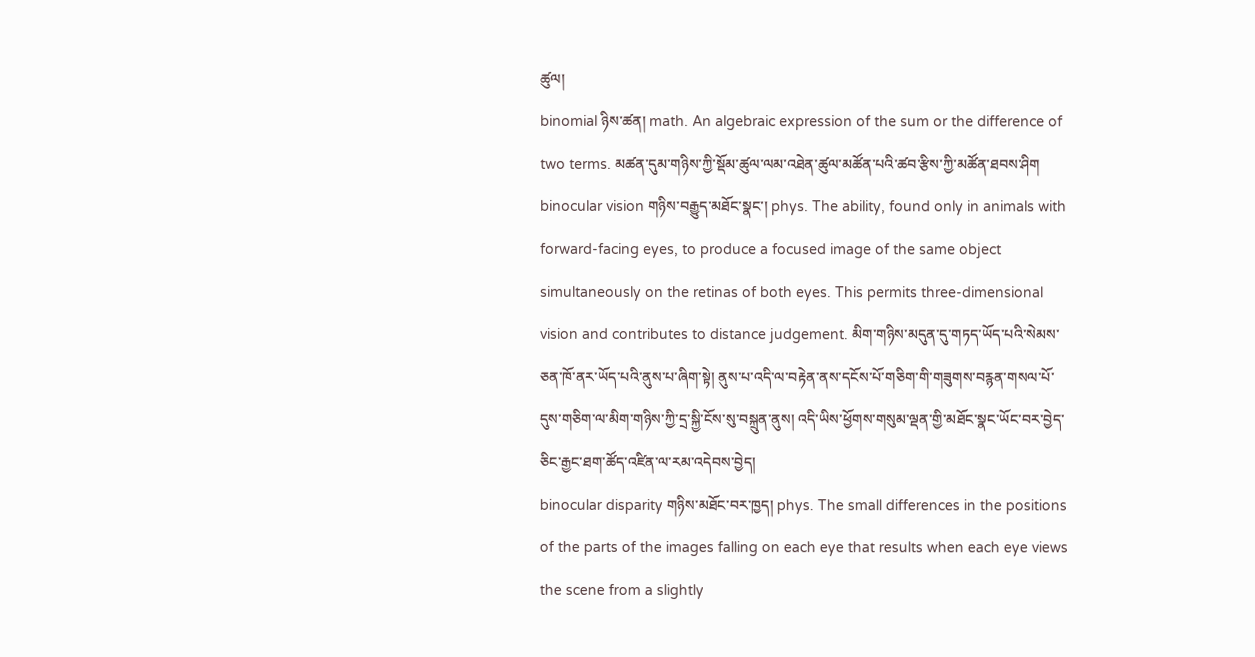ཚུལ།
binomial ཉིས་ཚན། math. An algebraic expression of the sum or the difference of two terms. མཚན་དུམ་གཉིས་ཀྱི་སྡོམ་ཚུལ་ལམ་འཐེན་ཚུལ་མཚོན་པའི་ཚབ་རྩིས་ཀྱི་མཚོན་ཐབས་ཤིག
binocular vision གཉིས་བརྒྱུད་མཐོང་སྣང་། phys. The ability, found only in animals with forward-facing eyes, to produce a focused image of the same object simultaneously on the retinas of both eyes. This permits three-dimensional vision and contributes to distance judgement. མིག་གཉིས་མདུན་དུ་གཏད་ཡོད་པའི་སེམས་ཅན་ཁོ་ནར་ཡོད་པའི་ནུས་པ་ཞིག་སྟེ། ནུས་པ་འདི་ལ་བརྟེན་ནས་དངོས་པོ་གཅིག་གི་གཟུགས་བརྙན་གསལ་པོ་དུས་གཅིག་ལ་མིག་གཉིས་ཀྱི་དྲ་སྐྱི་ངོས་སུ་བསྐྲུན་ནུས། འདི་ཡིས་ཕྱོགས་གསུམ་ལྡན་གྱི་མཐོང་སྣང་ཡོང་བར་བྱེད་ཅིང་རྒྱང་ཐག་ཚོད་འཛིན་ལ་རམ་འདེབས་བྱེད།
binocular disparity གཉིས་མཐོང་བར་ཁྱད། phys. The small differences in the positions of the parts of the images falling on each eye that results when each eye views the scene from a slightly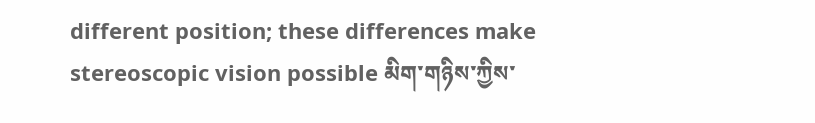different position; these differences make stereoscopic vision possible མིག་གཉིས་ཀྱིས་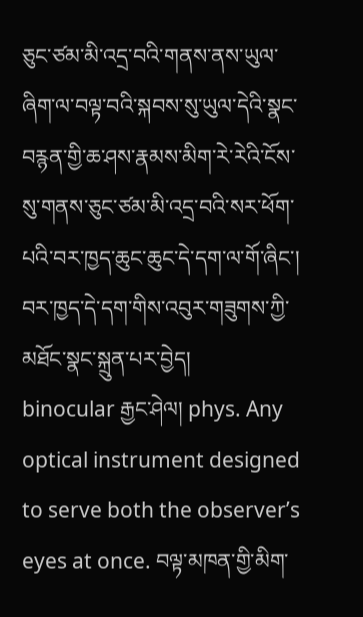ཅུང་ཙམ་མི་འདྲ་བའི་གནས་ནས་ཡུལ་ཞིག་ལ་བལྟ་བའི་སྐབས་སུ་ཡུལ་དེའི་སྣང་བརྙན་གྱི་ཆ་ཤས་རྣམས་མིག་རེ་རེའི་ངོས་སུ་གནས་ཅུང་ཙམ་མི་འདྲ་བའི་སར་ཕོག་པའི་བར་ཁྱད་ཆུང་ཆུང་དེ་དག་ལ་གོ་ཞིང་། བར་ཁྱད་དེ་དག་གིས་འབུར་གཟུགས་ཀྱི་མཐོང་སྣང་སྐྲུན་པར་བྱེད།
binocular རྒྱང་ཤེལ། phys. Any optical instrument designed to serve both the observer’s eyes at once. བལྟ་མཁན་གྱི་མིག་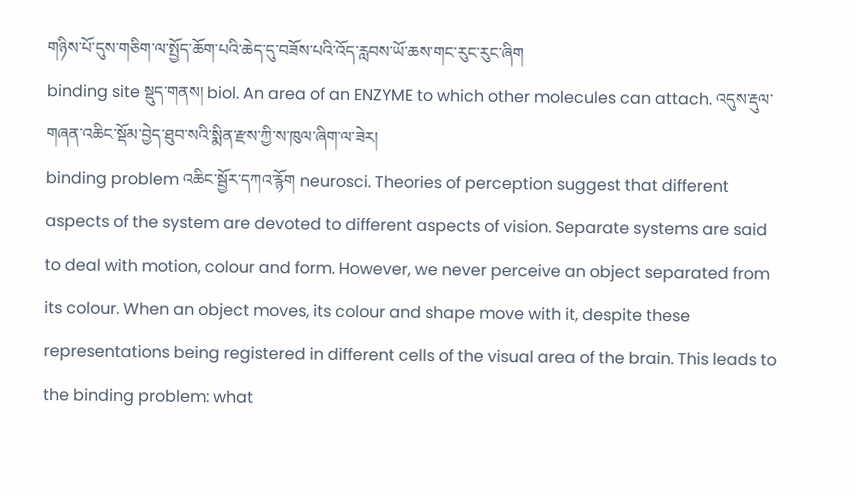གཉིས་པོ་དུས་གཅིག་ལ་སྤྱོད་ཆོག་པའི་ཆེད་དུ་བཟོས་པའི་འོད་རླབས་ཡོ་ཆས་གང་རུང་རུང་ཞིག
binding site སྡུད་གནས། biol. An area of an ENZYME to which other molecules can attach. འདུས་རྡུལ་གཞན་འཆིང་སྡོམ་བྱེད་ཐུབ་སའི་སྨིན་རྫས་ཀྱི་ས་ཁུལ་ཞིག་ལ་ཟེར།
binding problem འཆིང་སྦྱོར་དཀའ་རྙོག neurosci. Theories of perception suggest that different aspects of the system are devoted to different aspects of vision. Separate systems are said to deal with motion, colour and form. However, we never perceive an object separated from its colour. When an object moves, its colour and shape move with it, despite these representations being registered in different cells of the visual area of the brain. This leads to the binding problem: what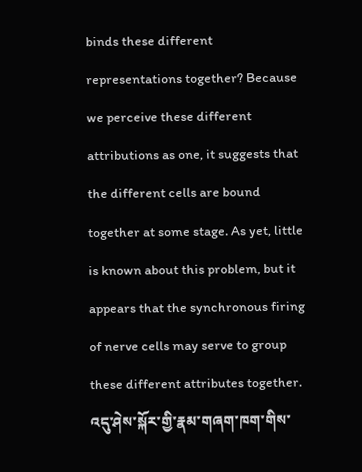binds these different representations together? Because we perceive these different attributions as one, it suggests that the different cells are bound together at some stage. As yet, little is known about this problem, but it appears that the synchronous firing of nerve cells may serve to group these different attributes together. འདུ་ཤེས་སྐོར་གྱི་རྣམ་གཞག་ཁག་གིས་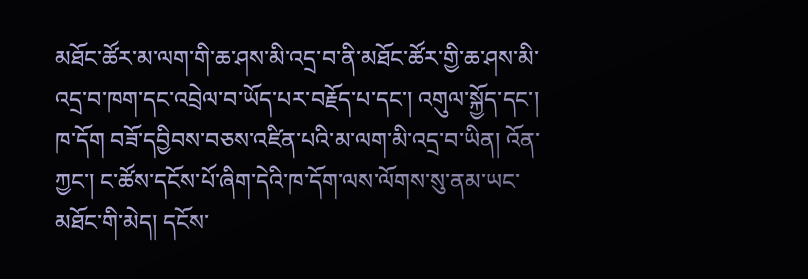མཐོང་ཚོར་མ་ལག་གི་ཆ་ཤས་མི་འདྲ་བ་ནི་མཐོང་ཚོར་གྱི་ཆ་ཤས་མི་འདྲ་བ་ཁག་དང་འབྲེལ་བ་ཡོད་པར་བརྗོད་པ་དང་། འགུལ་སྐྱོད་དང་། ཁ་དོག བཟོ་དབྱིབས་བཅས་འཛིན་པའི་མ་ལག་མི་འདྲ་བ་ཡིན། འོན་ཀྱང་། ང་ཚོས་དངོས་པོ་ཞིག་དེའི་ཁ་དོག་ལས་ལོགས་སུ་ནམ་ཡང་མཐོང་གི་མེད། དངོས་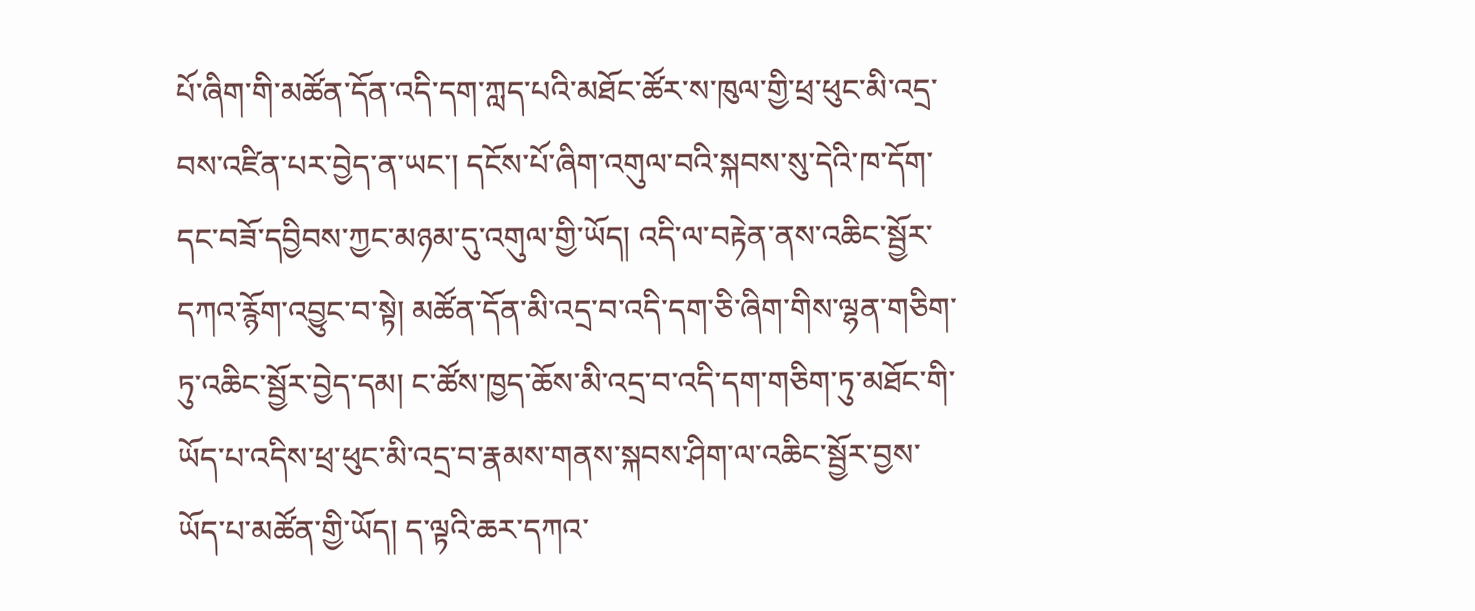པོ་ཞིག་གི་མཚོན་དོན་འདི་དག་ཀླད་པའི་མཐོང་ཚོར་ས་ཁུལ་གྱི་ཕྲ་ཕུང་མི་འདྲ་བས་འཛིན་པར་བྱེད་ན་ཡང་། དངོས་པོ་ཞིག་འགུལ་བའི་སྐབས་སུ་དེའི་ཁ་དོག་དང་བཟོ་དབྱིབས་ཀྱང་མཉམ་དུ་འགུལ་གྱི་ཡོད། འདི་ལ་བརྟེན་ནས་འཆིང་སྦྱོར་དཀའ་རྙོག་འབྱུང་བ་སྟེ། མཚོན་དོན་མི་འདྲ་བ་འདི་དག་ཅི་ཞིག་གིས་ལྷན་གཅིག་ཏུ་འཆིང་སྦྱོར་བྱེད་དམ། ང་ཚོས་ཁྱད་ཆོས་མི་འདྲ་བ་འདི་དག་གཅིག་ཏུ་མཐོང་གི་ཡོད་པ་འདིས་ཕྲ་ཕུང་མི་འདྲ་བ་རྣམས་གནས་སྐབས་ཤིག་ལ་འཆིང་སྦྱོར་བྱས་ཡོད་པ་མཚོན་གྱི་ཡོད། ད་ལྟའི་ཆར་དཀའ་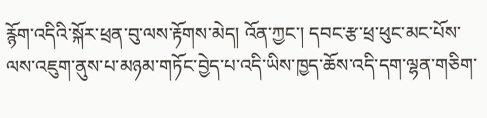རྙོག་འདིའི་སྐོར་ཕྲན་བུ་ལས་རྟོགས་མེད། འོན་ཀྱང་། དབང་རྩ་ཕྲ་ཕུང་མང་པོས་ལས་འཇུག་ནུས་པ་མཉམ་གཏོང་བྱེད་པ་འདི་ཡིས་ཁྱད་ཆོས་འདི་དག་ལྷན་གཅིག་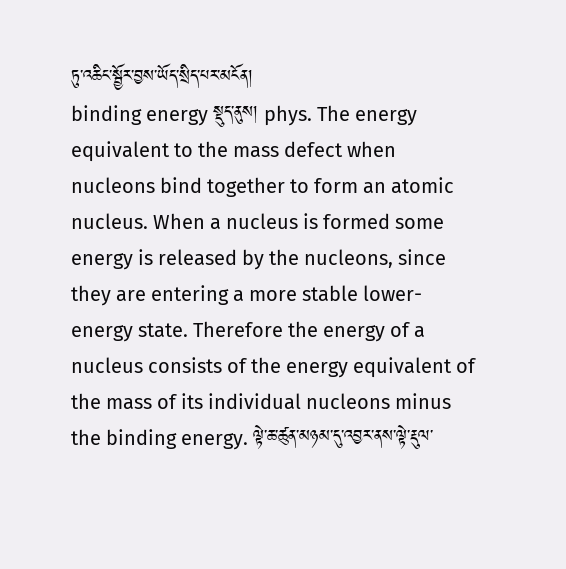ཏུ་འཆིང་སྦྱོར་བྱས་ཡོད་སྲིད་པར་མངོན།
binding energy སྡུད་ནུས། phys. The energy equivalent to the mass defect when nucleons bind together to form an atomic nucleus. When a nucleus is formed some energy is released by the nucleons, since they are entering a more stable lower-energy state. Therefore the energy of a nucleus consists of the energy equivalent of the mass of its individual nucleons minus the binding energy. ལྟེ་ཆ་ཚུན་མཉམ་དུ་འབྱར་ནས་ལྟེ་རྡུལ་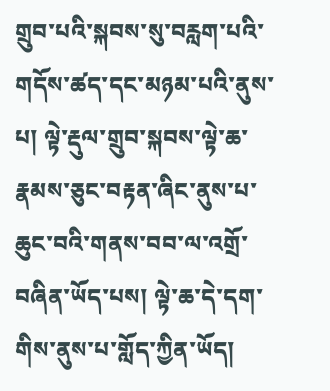གྲུབ་པའི་སྐབས་སུ་བརླག་པའི་གདོས་ཚད་དང་མཉམ་པའི་ནུས་པ། ལྟེ་རྡུལ་གྲུབ་སྐབས་ལྟེ་ཆ་རྣམས་ཅུང་བརྟན་ཞིང་ནུས་པ་ཆུང་བའི་གནས་བབ་ལ་འགྲོ་བཞིན་ཡོད་པས། ལྟེ་ཆ་དེ་དག་གིས་ནུས་པ་གློད་ཀྱིན་ཡོད།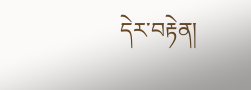དེར་བརྟེན།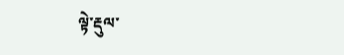ལྟེ་རྡུལ་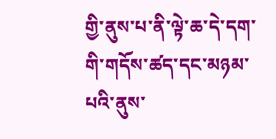གྱི་ནུས་པ་ནི་ལྟེ་ཆ་དེ་དག་གི་གདོས་ཚད་དང་མཉམ་པའི་ནུས་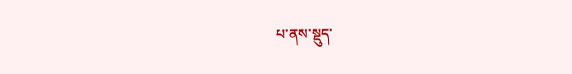པ་ནས་སྡུད་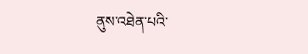ནུས་འཐེན་པའི་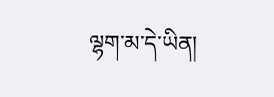ལྷག་མ་དེ་ཡིན།